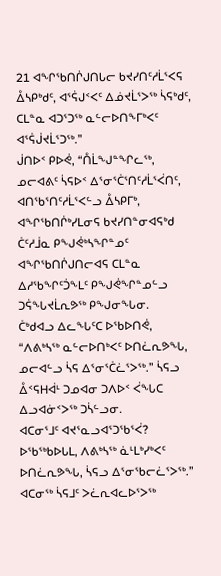21 ᐊᖏᖃᑎᒌᒍᑎᒐᓕ ᑲᔪᓯᑎᑦᓱᒫᕐᐸᕋ ᐂᓴᑭᒃᑯᑦ, ᐊᕐᕌᒍᑉᐸᑦ ᐃᓅᔪᒫᕐᐳᖅ ᓵᕋᒃᑯᑦ, ᑕᒪᓐᓇ ᐊᑐᕐᑐᖅ ᓇᓪᓕᐅᑎᖕᒥᒃᐸᑦ ᐊᕐᕌᒎᔪᒫᕐᑐᖅ.”
ᒎᑎᐅᑉ ᑭᐅᕚ, “ᑍᒫᖑᓐᖏᓚᖅ, ᓄᓕᐊᕕᑦ ᓵᕋᐅᑉ ᐃᕐᓂᕐᑖᕐᑎᑦᓱᒫᕐᐹᑎᑦ, ᐊᑎᖃᕐᑎᑦᓱᒫᕐᐸᓪᓗ ᐂᓴᑭᒥᒃ, ᐊᖏᖃᑎᒌᒃᓯᒪᓂᕋ ᑲᔪᓯᑎᓐᓂᐊᕋᒃᑯ ᑖᑦᓱᒨᓇ ᑭᖑᕚᒃᓴᖏᓐᓄᑦ ᐊᖏᖃᑎᒌᒍᑎᓕᐊᕋ ᑕᒪᓐᓇ ᐃᓱᖃᖏᑦᑑᖕᒪᑦ ᑭᖑᕚᖏᓐᓄᓪᓗ ᑐᕌᖓᔪᒫᕆᕗᖅ ᑭᖑᓂᖓᓂ.
ᑖᒃᑯᐊᓗ ᐃᓚᖓᑦᑕ ᐅᖃᐅᑎᕚ, “ᐱᕕᒃᓴᖅ ᓇᓪᓕᐅᑎᒃᐸᑦ ᐅᑎᓛᕆᕗᖓ, ᓄᓕᐊᓪᓗ ᓵᕋ ᐃᕐᓂᕐᑖᓛᕐᐳᖅ.” ᓵᕋᓗ ᐂᑉᕋᕼᐋᒻ ᑐᓄᐊᓂ ᑐᐱᐅᑉ ᐹᖓᑕ ᐃᓗᐊᓃᑉᐳᖅ ᑐᓵᓪᓗᓂ.
ᐊᑕᓂᕐᒧᑦ ᐊᔪᕐᓇᓗᐊᕐᑐᖃᕐᐹ? ᐅᖃᖅᑲᐅᒐᒪ, ᐱᕕᒃᓴᖅ ᓈᒻᒪᒃᓯᒃᐸᑦ ᐅᑎᓛᕆᕗᖓ, ᓵᕋᓗ ᐃᕐᓂᖃᓕᓛᕐᐳᖅ.”
ᐊᑕᓂᖅ ᓵᕋᒧᑦ ᐳᓛᕆᐊᓚᐅᕐᐳᖅ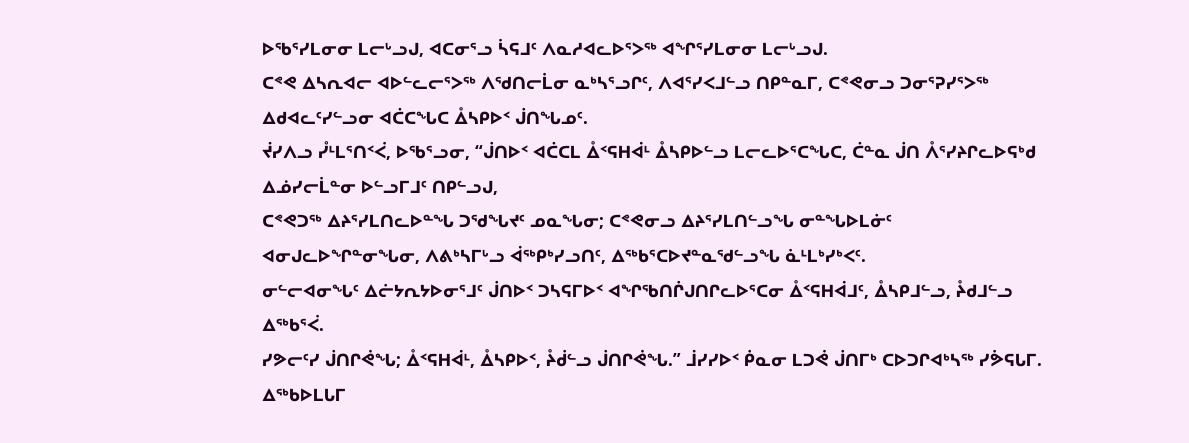ᐅᖃᕐᓯᒪᓂᓂ ᒪᓕᒡᓗᒍ, ᐊᑕᓂᕐᓗ ᓵᕋᒧᑦ ᐱᓇᓱᐊᓚᐅᕐᐳᖅ ᐊᖏᕐᓯᒪᓂᓂ ᒪᓕᒡᓗᒍ.
ᑕᕝᕙ ᐃᓴᕆᐊᓕ ᐊᐅᓪᓚᓕᕐᐳᖅ ᐱᖁᑎᓕᒫᓂ ᓇᒃᓴᕐᓗᒋᑦ, ᐱᐊᕐᓯᐸᒧᓪᓗ ᑎᑭᓐᓇᒥ, ᑕᕝᕙᓂᓗ ᑐᓂᕐᕈᓯᕐᐳᖅ ᐃᑯᐊᓚᑦᓯᓪᓗᓂ ᐊᑖᑕᖓᑕ ᐂᓴᑭᐅᑉ ᒎᑎᖓᓄᑦ.
ᔫᓯᐱᓗ ᓮᒻᒪᕐᑎᑉᐹ, ᐅᖃᕐᓗᓂ, “ᒎᑎᐅᑉ ᐊᑖᑕᒪ ᐂᑉᕋᕼᐋᒻ ᐂᓴᑭᐅᓪᓗ ᒪᓕᓚᐅᕐᑕᖓᑕ, ᑖᓐᓇ ᒎᑎ ᐰᕐᓯᔨᒋᓚᐅᕋᒃᑯ ᐃᓅᓯᓕᒫᓐᓂ ᐅᓪᓗᒥᒧᑦ ᑎᑭᓪᓗᒍ,
ᑕᕝᕙᑐᖅ ᐃᔨᕐᓯᒪᑎᓚᐅᓐᖓ ᑐᖁᖓᔪᑦ ᓄᓇᖓᓂ; ᑕᕝᕙᓂᓗ ᐃᔨᕐᓯᒪᑎᓪᓗᖓ ᓂᓐᖓᐅᒪᓃᑦ ᐊᓂᒍᓚᐅᖏᓐᓂᖓᓂ, ᐱᕕᒃᓴᒥᒡᓗ ᐋᖅᑭᒃᓯᓗᑎᑦ, ᐃᖅᑲᕐᑕᐅᔪᓐᓇᖁᓪᓗᖓ ᓈᒻᒪᒃᓯᒃᐸᑦ.
ᓂᓪᓕᐊᓂᖓᑦ ᐃᓖᔭᕆᔭᐅᓂᕐᒧᑦ ᒎᑎᐅᑉ ᑐᓴᕋᒥᐅᑉ ᐊᖏᖃᑎᒌᒍᑎᒋᓚᐅᕐᑕᓂ ᐂᑉᕋᕼᐋᒧᑦ, ᐂᓴᑭᒧᓪᓗ, ᔧᑯᒧᓪᓗ ᐃᖅᑲᕐᐹ.
ᓯᕗᓕᑦᓯ ᒎᑎᒋᕚᖓ; ᐂᑉᕋᕼᐋᒻ, ᐂᓴᑭᐅᑉ, ᔧᑰᓪᓗ ᒎᑎᒋᕚᖓ.” ᒨᓯᓯᐅᑉ ᑮᓇᓂ ᒪᑐᕚ ᒎᑎᒥᒃ ᑕᐅᑐᒋᐊᒃᓴᖅ ᓯᕘᕋᒐᒥ.
ᐃᖅᑲᐅᒪᒐᒥ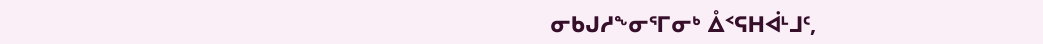ᓂᑲᒍᓱᖕᓂᕐᒥᓂᒃ ᐂᑉᕋᕼᐋᒻᒧᑦ,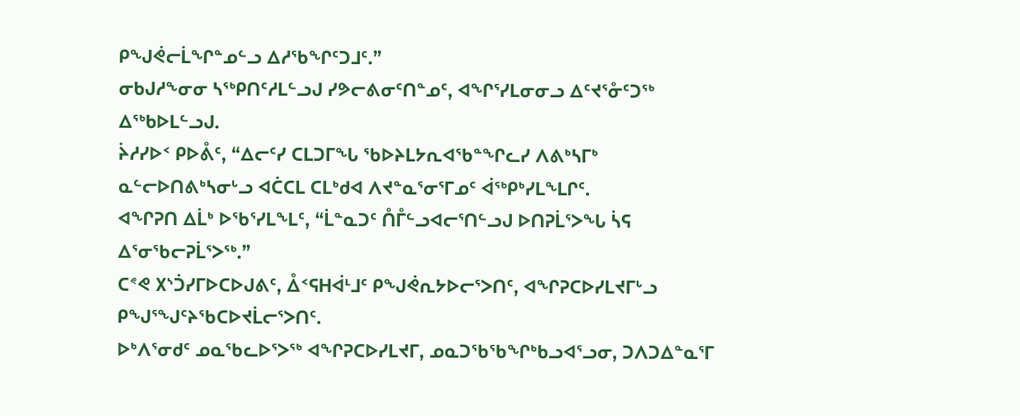ᑭᖑᕚᓕᒫᖏᓐᓄᓪᓗ ᐃᓱᖃᖏᑦᑐᒧᑦ.”
ᓂᑲᒍᓱᖕᓂᓂ ᓴᖅᑭᑎᑦᓱᒪᓪᓗᒍ ᓯᕗᓕᕕᓂᑦᑎᓐᓄᑦ, ᐊᖏᕐᓯᒪᓂᓂᓗ ᐃᑦᔪᕐᓁᑦᑐᖅ ᐃᖅᑲᐅᒪᓪᓗᒍ.
ᔩᓱᓯᐅᑉ ᑭᐅᕔᑦ, “ᐃᓕᑦᓯ ᑕᒪᑐᒥᖓ ᖃᐅᔨᒪᔭᕆᐊᖃᓐᖏᓚᓯ ᐱᕕᒃᓴᒥᒃ ᓇᓪᓕᐅᑎᕕᒃᓴᓂᒡᓗ ᐊᑖᑕᒪ ᑕᒪᒃᑯᐊ ᐱᔪᓐᓇᕐᓂᕐᒥᓄᑦ ᐋᖅᑭᒃᓯᒪᖕᒪᒋᑦ.
ᐊᖏᕈᑎ ᐃᒫᒃ ᐅᖃᕐᓯᒪᖕᒪᑦ, “ᒫᓐᓇᑐᑦ ᑍᒤᓪᓗᐊᓕᕐᑎᓪᓗᒍ ᐅᑎᕈᒫᕐᐳᖓ ᓵᕋ ᐃᕐᓂᖃᓕᕈᒫᕐᐳᖅ.”
ᑕᕝᕙ ᙭ᔅᑑᓯᒥᐅᑕᐅᒍᕕᑦ, ᐂᑉᕋᕼᐋᒻᒧᑦ ᑭᖑᕚᕆᔭᐅᓕᕐᐳᑎᑦ, ᐊᖏᕈᑕᐅᓯᒪᔪᒥᒡᓗ ᑭᖑᕐᖑᑦᔨᖃᑕᐅᔪᒫᓕᕐᐳᑎᑦ.
ᐅᒃᐱᕐᓂᑯᑦ ᓄᓇᖃᓚᐅᕐᐳᖅ ᐊᖏᕈᑕᐅᓯᒪᔪᒥ, ᓄᓇᑐᖃᖃᖏᒃᑲᓗᐊᕐᓗᓂ, ᑐᐱᑐᐃᓐᓇᕐᒥ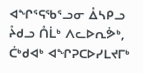ᐊᖏᕐᕋᖃᕐᓗᓂ ᐂᓴᑭᓗ ᔧᑯᓗ ᑍᒫᒃ ᐱᓚᐅᕆᕘᒃ, ᑖᒃᑯᐊᒃ ᐊᖏᕈᑕᐅᓯᒪᔪᒥᒃ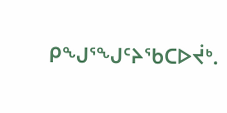ᑭᖑᕐᖑᑦᔨᖃᑕᐅᔫᒃ.